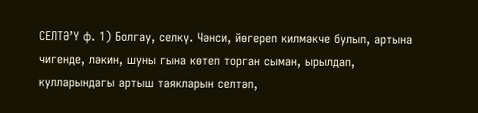СЕЛТӘ’Ү ф. 1) Болгау, селкү. Чәнси, йөгереп килмәкче булып, артына чигенде, ләкин, шуны гына көтеп торган сыман, ырылдап, кулларындагы артыш таякларын селтәп,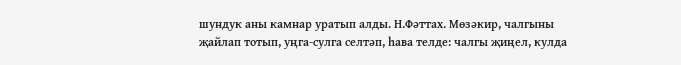шундук аны камнар уратып алды. Н.Фәттах. Мөзәкир, чалгыны җайлап тотып, уңга-сулга селтәп, һава телде: чалгы җиңел, кулда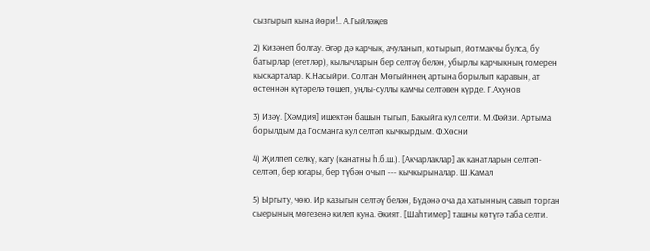сызгырып кына йөри!.. А.Гыйләҗев

2) Кизәнеп болгау. Әгәр дә карчык, ачуланып, котырып, йотмакчы булса, бу батырлар (егетләр), кылычларын бер селтәү белән, убырлы карчыкның гомерен кыскарталар. К.Насыйри. Солтан Мөгыйннең артына борылып каравын, ат өстеннән күтәрелә төшеп, уңлы-суллы камчы селтәвен күрде. Г.Ахунов

3) Изәү. [Хәмдия] ишектән башын тыгып, Бакыйга кул селти. М.Фәйзи. Артыма борылдым да Госманга кул селтәп кычкырдым. Ф.Хөсни

4) Җилпеп селкү, кагу (канатны һ.б.ш.). [Акчарлаклар] ак канатларын селтәп-селтәп, бер югары, бер түбән очып --- кычкырыналар. Ш.Камал

5) Ыргыту, чөю. Ир казыгын селтәү белән, Бүдәнә оча да хатынның савып торган сыерының мөгезенә килеп куна. Әкият. [Шаһтимер] ташны көтүгә таба селти.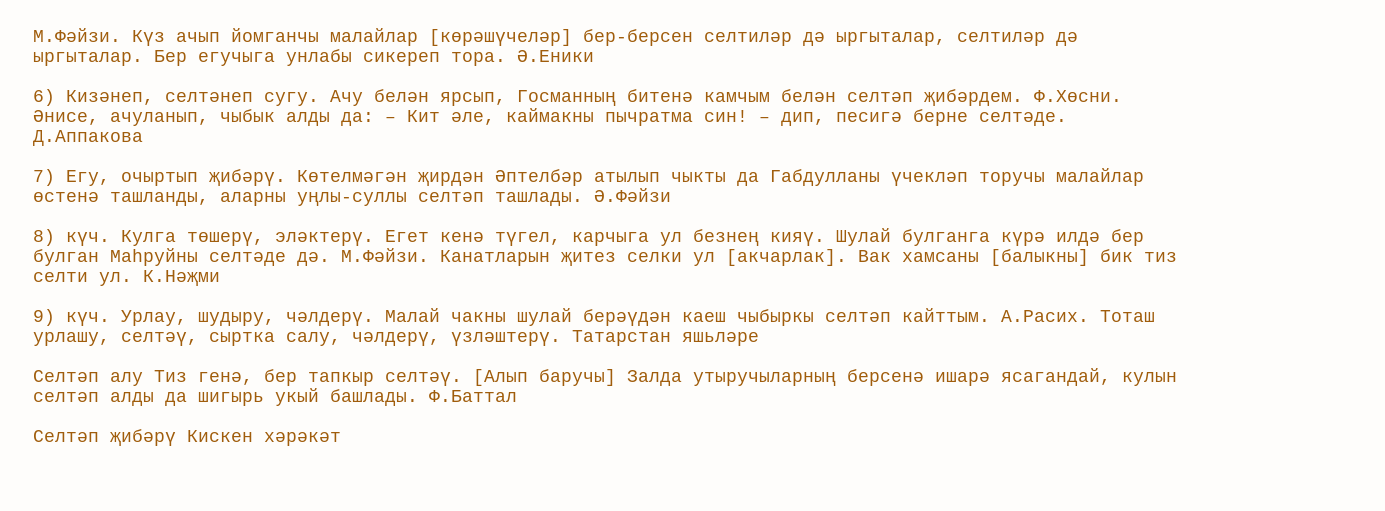М.Фәйзи. Күз ачып йомганчы малайлар [көрәшүчеләр] бер-берсен селтиләр дә ыргыталар, селтиләр дә ыргыталар. Бер егучыга унлабы сикереп тора. Ә.Еники

6) Кизәнеп, селтәнеп сугу. Ачу белән ярсып, Госманның битенә камчым белән селтәп җибәрдем. Ф.Хөсни. Әнисе, ачуланып, чыбык алды да: – Кит әле, каймакны пычратма син! – дип, песигә берне селтәде. Д.Аппакова

7) Егу, очыртып җибәрү. Көтелмәгән җирдән Әптелбәр атылып чыкты да Габдулланы үчекләп торучы малайлар өстенә ташланды, аларны уңлы-суллы селтәп ташлады. Ә.Фәйзи

8) күч. Кулга төшерү, эләктерү. Егет кенә түгел, карчыга ул безнең кияү. Шулай булганга күрә илдә бер булган Маһруйны селтәде дә. М.Фәйзи. Канатларын җитез селки ул [акчарлак]. Вак хамсаны [балыкны] бик тиз селти ул. К.Нәҗми

9) күч. Урлау, шудыру, чәлдерү. Малай чакны шулай берәүдән каеш чыбыркы селтәп кайттым. А.Расих. Тоташ урлашу, селтәү, сыртка салу, чәлдерү, үзләштерү. Татарстан яшьләре

Селтәп алу Тиз генә, бер тапкыр селтәү. [Алып баручы] Залда утыручыларның берсенә ишарә ясагандай, кулын селтәп алды да шигырь укый башлады. Ф.Баттал

Селтәп җибәрү Кискен хәрәкәт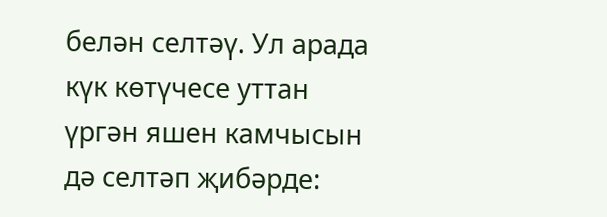белән селтәү. Ул арада күк көтүчесе уттан үргән яшен камчысын дә селтәп җибәрде: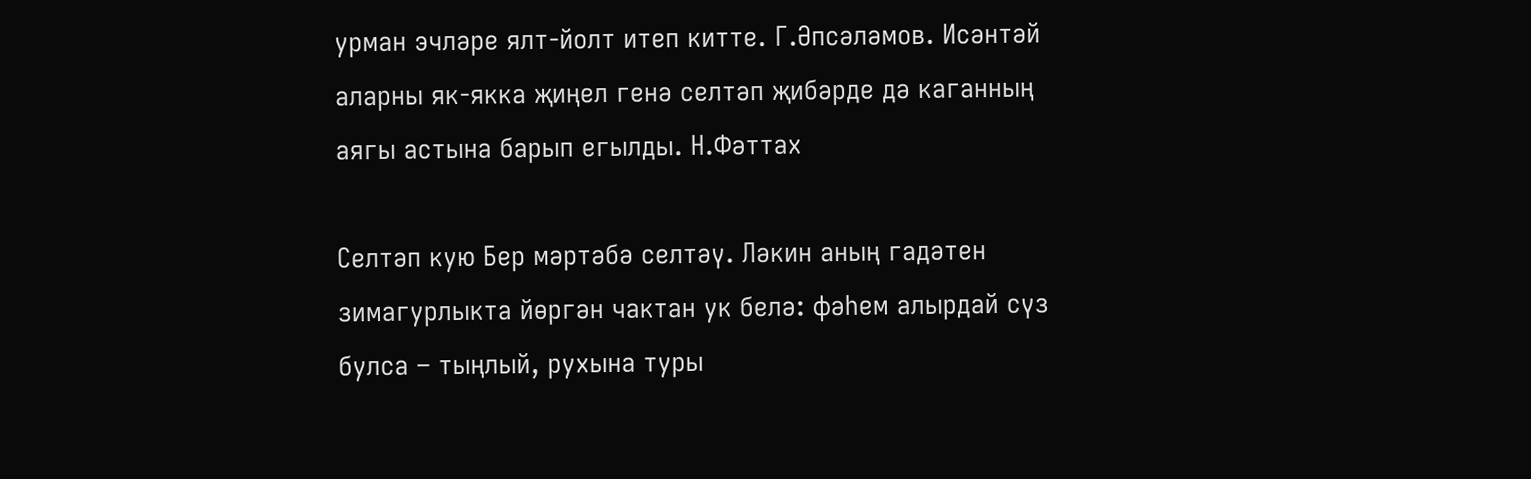урман эчләре ялт-йолт итеп китте. Г.Әпсәләмов. Исәнтәй аларны як-якка җиңел генә селтәп җибәрде дә каганның аягы астына барып егылды. Н.Фәттах

Селтәп кую Бер мәртәбә селтәү. Ләкин аның гадәтен зимагурлыкта йөргән чактан ук белә: фәһем алырдай сүз булса – тыңлый, рухына туры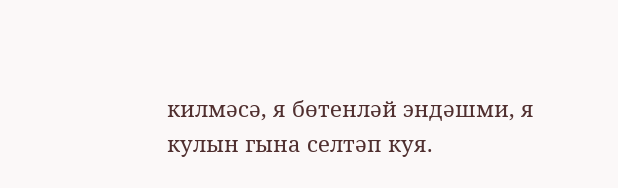килмәсә, я бөтенләй эндәшми, я кулын гына селтәп куя.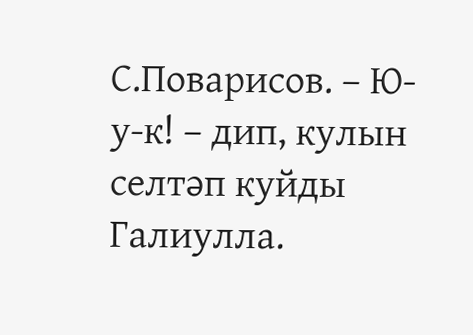С.Поварисов. – Ю-у-к! – дип, кулын селтәп куйды Галиулла.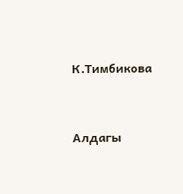К.Тимбикова



Алдагы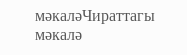мәкаләЧираттагы мәкалә